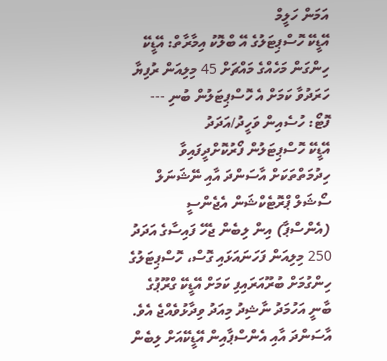އަމަން ހަލީމް
އޭޑީކޭ ހޮސްޕިޓަލުގެ އޭ ބްލޮކު އިމާރާތް: އޭޑީކޭ ހިންގަން މަހެއްގެ މައްޗަށް 45 މިލިއަން ރުފިޔާ ހަރަދުވާ ކަމަށް އެ ހޮސްޕިޓަލުން ބުނި --- ފޮޓޯ: ހުސެއިން ވަހީދު/އަދަދު
އޭޑީކޭ ހޮސްޕިޓަލުން ފޯރުކޮށްދީފައިވާ ހިދުމަތްތަކަށް އާސަންދަ އާއި ނޭޝަނަލް ސޯޝަލް ޕްރޮޓެކްޝަން އެޖެންސީ (އެންސްޕާ) އިން ލިބެން ޖެހޭ ފައިސާގެ އަދަދު 250 މިލިއަން ފަހަނައަޅައި ގޮސް، ހޮސްޕިޓަލުގެ ހިންގުމަށް ބުރޫއަރައިފި ކަމަށް އޭޑީކޭ ގްރޫޕުގެ ބާނީ އަހުމަދު ނާޝިދު މިއަދު ވިދާޅުވެއްޖެ އެވެ.
އާސަންދަ އާއި އެންސްޕާއިން އޭޑީކޭއަށް ލިބެން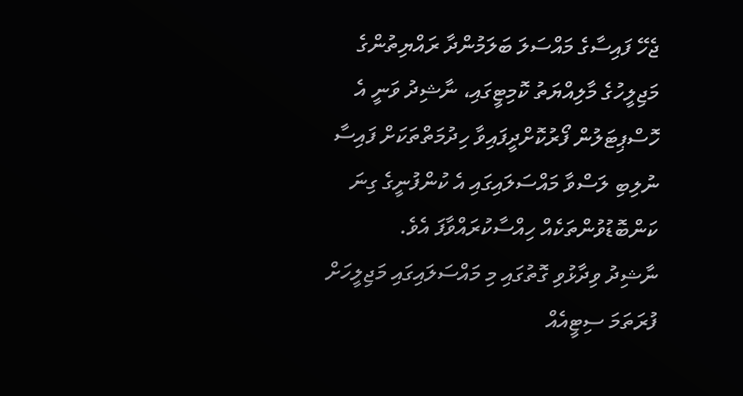ޖެހޭ ފައިސާގެ މައްސަލަ ބަލަމުންދާ ރައްޔިތުންގެ މަޖިލީހުގެ މާލިއްޔަތު ކޮމިޓީގައި، ނާޝިދު ވަނީ އެ ހޮސްޕިޓަލުން ފޯރުކޮށްދީފައިވާ ހިދުމަތްތަކަށް ފައިސާ ނުލިބި ލަސްވާ މައްސަލައިގައި އެ ކުންފުނީގެ ގިނަ ކަންބޮޑުވުންތަކެއް ހިއްސާކުރައްވާފަ އެވެ.
ނާޝިދު ވިދާޅުވި ގޮތުގައި މި މައްސަލައިގައި މަޖިލީހަށް ފުރަތަމަ ސިޓީއެއް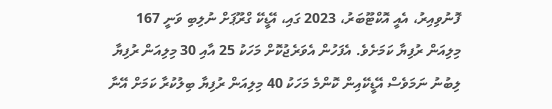ފޮނުވިއިރު، އެއީ އޮކްޓޫބަރު، 2023 ގައި، އޭޑީކޭ ގްރޫޕަށް ނުލިބި ވަނީ 167 މިލިއަން ރުފިޔާ ކަމަށެވެ. އެފަހުން އެވަރެޖުކޮށް މަހަކު 25 އާއި 30 މިލިއަން ރުފިޔާ ލިބުނު ނަމަވެސް އޭޑީކޭއިން ކޮންމެ މަހަކު 40 މިލިއަން ރުފިޔާ ބިލުކުރާ ކަމަށް އޭނާ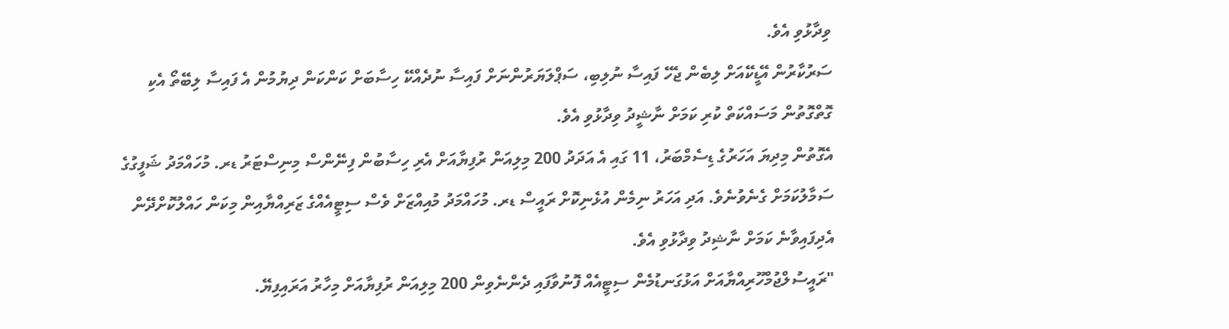ވިދާޅުވި އެވެ.
ސަރުކާރުން އޭޑީކޭއަށް ލިބެން ޖެހޭ ފައިސާ ނުލިބި، ސަޕްލަޔަރުންނަށް ފައިސާ ނުދެއްކޭ ހިސާބަށް ކަންކަން ދިޔުމުން އެ ފައިސާ ލިބޭތޯ އެކި ގޮތްގޮތުން މަސައްކަތް ކުރި ކަމަށް ނާޝީދު ވިދާޅުވި އެވެ.
އެގޮތުން މިދިޔަ އަހަރުގެ ޑިސެމްބަރު، 11 ގައި އެ އަދަދު 200 މިލިއަން ރުފިޔާއަށް އެރި ހިސާބުން ފިނޭންސް މިނިސްޓަރު ޑރ. މުހައްމަދު ޝަފީގުގެ ސަމާލުކަމަށް ގެނެވުނެވެ. އަދި އަހަރު ނިމެން އުޅެނިކޮށް ރައީސް ޑރ. މުހައްމަދު މުއިއްޒަށް ވެސް ސިޓީއެއްގެ ޒަރިއްޔާއިން މިކަން ހައްލުކޮށްދޭން އެދިފައިވާނެ ކަމަށް ނާޝިދު ވިދާޅުވި އެވެ.
"ރައީސުލްޖުމްހޫރިއްޔާއަށް އަޅުގަނޑުމެން ސިޓީއެއް ފޮނުވާފައި ދެންނެވިން 200 މިލިއަން ރުފިޔާއަށް މިހާރު އަރައިފިޔޭ.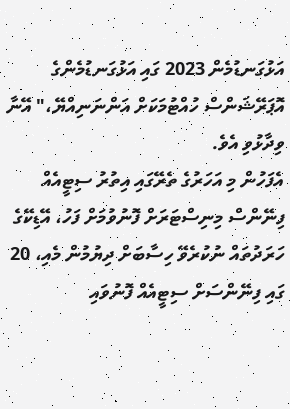އަޅުގަނޑުމެން 2023 ގައި އަޅުގަނޑުމެންގެ އޮޕަރޭޝަންސް ހުއްޓުމަކަށް އަންނަނިއްޔޭ،" އޭނާ ވިދާޅުވި އެވެ.
އެފަހުން މި އަހަރުގެ ތެރޭގައި އިތުރު ސިޓީއެއް ފިނޭންސް މިނިސްޓަރަށް ފޮނުވުމަށް ފަހު، އޭޑިކޭގެ ހަރަދުތައް ނުކުރެވޭ ހިސާބަށް ދިޔުމުން މެއި، 20 ގައި ފިނޭންސަށް ސިޓީއެއް ފޮނުވައި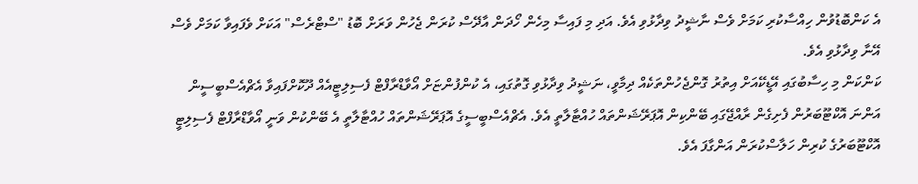އެ ކަންބޮޑުވުން ހިއްސާކުރި ކަމަށް ވެސް ނާޝީދު ވިދާޅުވި އެވެ. އަދި މި ފައިސާ މިހެން ހޯދަން އާދޭސް ކުރަން ޖެހުން ވަރަށް ބޮޑު "ސްޓްރެސް" އަކަށް ވެފައިވާ ކަމަށް ވެސް އޭނާ ވިދާޅުވި އެވެ.
ކަންކަން މި ހިސާބުގައި އޭޑީކޭއަށް އިތުރު ގޮންޖެހުންތަކެއް ދިމާވީ، ނަޝީދު ވިދާޅުވި ގޮތުގައި، އެ ކުންފުންޏަށް އޯވާޑްރާފްޓް ފެސިލިޓީއެއް ދޫކޮށްފައިވާ އެޗްއެސްބީސީން އަންނަ އޮކްޓޫބަރުން ފެށިގެން ރާއްޖޭގައި ބޭންކިން އޮޕަރޭޝަންތައް ހުއްޓާލާތީ އެވެ. އެޗްއެސްބީސީގެ އޮޕަރޭޝަންތައް ހުއްޓާލާތީ އެ ބޭންކުން ވަނީ އޯވާޑްރާފްޓް ފެސިލިޓީ އޮކްޓޫބަރުގެ ކުރިން ހަލާސްކުރަން އަންގާފަ އެވެ.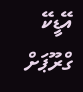އޭޑީކޭ ގްރޫޕަށް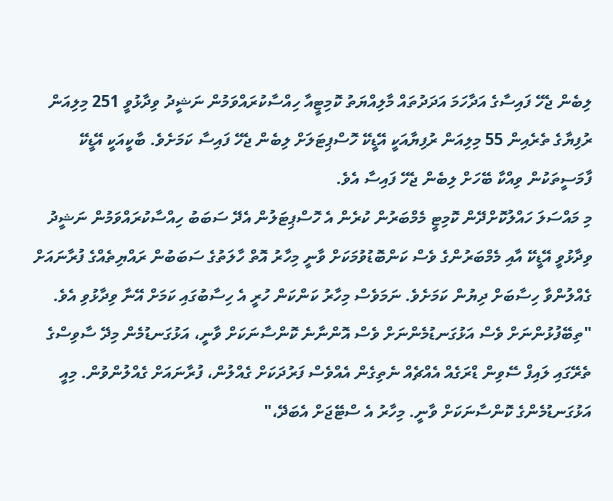ލިބެން ޖެހޭ ފައިސާގެ އަދާހަމަ އަދަދުތައް މާލިއްޔަތު ކޮމިޓީއާ ހިއްސާކުރައްވަމުން ނަޝީދު ވިދާޅުވީ 251 މިލިއަން ރުފިޔާގެ ތެރެއިން 55 މިލިއަން ރުފިޔާއަކީ އޭޑީކޭ ހޮސްޕިޓަލަށް ލިބެން ޖެހޭ ފައިސާ ކަމަށެވެ. ބާކީއަކީ އޭޑީކޭ ފާމަސީތަކުން ވިއްކާ ބޭހަށް ލިބެން ޖެހޭ ފައިސާ އެވެ.
މި މައްސަލަ ހައްލުކޮށްދޭން ކޮމިޓީ މެމްބަރުން ކުރެން އެ ހޮސްޕިޓަލުން އެދޭ ސަބަބު ހިއްސާކުރައްވަމުން ނަޝީދު ވިދާޅުވީ އޭޑީކޭ އާއި މެމްބަރުންގެ ވެސް ކަންބޮޑުވުމަކަށް ވާނީ މިހާރު އޮތް ހާލަތުގެ ސަބަބުން ރައްޔިތެއްގެ ފުރާނައަށް ގެއްލުންވާ ހިސާބަށް ދިޔުން ކަމަށެވެ. ނަމަވެސް މިހާރު ކަންކަން ހުރީ އެ ހިސާބުގައި ކަމަށް އޭނާ ވިދާޅުވި އެވެ.
"ތިބޭފުޅުންނަށް ވެސް އަޅުގަނޑުމެންނަށް ވެސް އޮންނާނެ ކޮންސާނަކަށް ވާނީ، އަޅުގަނޑުމެން މިދޭ ސާވިސްގެ ތެރޭގައި ލައިފް ސޭވިން ޑްރަގެއް އެއްޗެއް ނެތިގެން އެއްވެސް ފަރުދަކަށް ގެއްލުން، ފުރާނައަށް ގެއްލުންވުން. މިއީ އަޅުގަނޑުމެންގެ ކޮންސާނަކަށް ވާނީ. މިހާރު އެ ސްޓޭޖަށް އެބަދޭ،"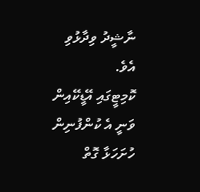ނާޝީދު ވިދާޅުވި އެވެ.
ކޮމިޓީގައި އޭޑީކޭއިން ވަނީ އެ ކުންފުނިން ހުށަހަޅާ ގޮތް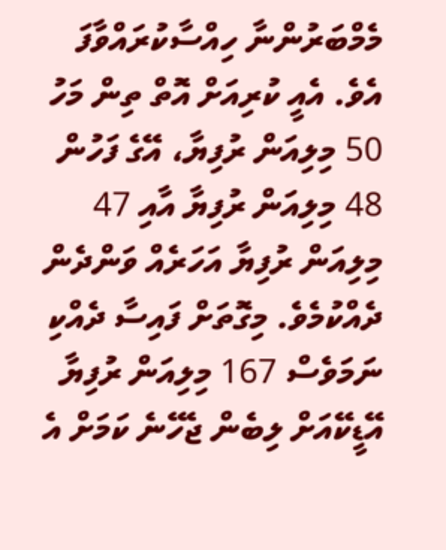މެމްބަރުންނާ ހިއްސާކުރައްވާފަ އެވެ. އެއީ ކުރިއަށް އޮތް ތިން މަހު 50 މިލިއަން ރުފިޔާ، އޭގެ ފަހުން 48 މިލިއަން ރުފިޔާ އާއި 47 މިލިއަން ރުފިޔާ އަހަރެއް ވަންދެން ދެއްކުމެވެ. މިގޮތަށް ފައިސާ ދެއްކި ނަމަވެސް 167 މިލިއަން ރުފިޔާ އޭޑީކޭއަށް ލިބެން ޖެހޭނެ ކަމަށް އެ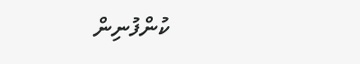ކުންފުނިން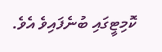ކޮމިޓީގައި ބުނެފައިވެ އެވެ.